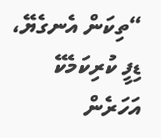“ތިކަން އެނގެޔޭ، ޑިފީ ކުރިކަމެކޭ އަހަރެން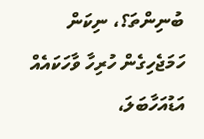ބުނިންތަ؟، ނިކަން ހަމަޖެހިގެން ހުރިހާ ވާހަކައެއް އަޑުއަހާބަލަ،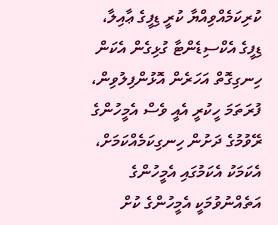ކުރިކަމެއްވިއްޔާ ކުރީ ޑިފީގެ ޢާއިލާ، ޑިފީގެ އެކްސިޑެންޓާ ގުޅިގެން އެކަން ހިނގިގޮތް އަހަރެން އޮޅުންފިލުވިން، ފުރަތަމަ ހީކުރީ އެއީ ވެސް އެމީހުންގެ ރޭވުމުގެ ދަށުން ހިނގިކަމެއްކަމަށް، އެކަމަކު އެކަމުގައި އެމީހުންގެ އަތެއްނުވުމަކީ އެމީހުންގެ ކުށް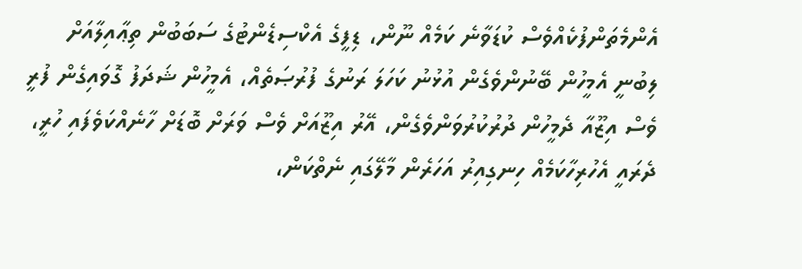އެންމެތަންފުކެއްވެސް ކުޑަވާނެ ކަމެއް ނޫން، ޑިފީގެ އެކްސިޑެންޓުގެ ސަބަބުން ތިޢާއިލާއަށް ލިބުނީ އެމީހުން ބޭނުންވެގެން އުޅުނު ކަހަލަ ރަނުގެ ފުރުޞަތެއް، އެމީހުން ޝަދަފު ގޮވައިގެން ފުރީ ވެސް އިޒޫއާ ދެމީހުން ދުރުކުރުވަންވެގެން، އޭރު އިޒޫއަށް ވެސް ވަރަށް ބޮޑަށް ހާނެއްކަވެފައި ހުރީ، ދެރައީ އެހުރިހާކަމެއް ހިނގިއިރު އަހަރެން މާލޭގައި ނެތްކަން،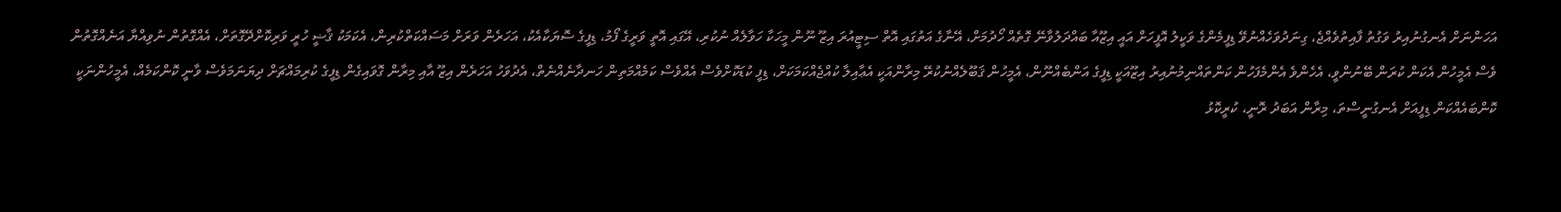އަހަންނަށް އެނގުނުއިރު ވަގުތު ފާއިތުވެއްޖެ، ގިނަދުވަހެއްނުވޭ ޑިފީމެންގެ ވަކީލު އޮފީހަށް އައީ އިޒޫއާ ބައްދަލުވާނޭ ގޮތެއް ހޯދުމަށް، އޭނާގެ އަތުގައި އޮތް ސިޓީއުރަ އިޒޫ ނޫން މީހަކާ ހަވާލެއް ނުކުރި، އޭގައި އޮތީ ވަރީގެ ފޯމު، ޑިފީގެ ސޮޔަކާއެކު، އަހަރެން ވަރަށް މަސައްކަތްކުރިން، އެކަމަކު ޤާޟީ ހުރީ ވަރިކޮށްދޭގޮތަށް، އެއްގޮތުން ނުވިއްޔާ އަނެއްގޮތުން ވެސް އެމީހުން އެކަން ކުރަން ބޭނުންވީ، އެހެންވެ އެންމެފަހުން ކަންތައްނިމުނުއިރު އިޒޫއަކީ ޑިފީގެ އަންބެއްނޫން، އެމީހުން ޤަބޫލެއްނުކުރޭ މިރާންއަކީ އެޢާއިލާ ކުއްޖެއްކަމަކަށް، ޑިފީ ކުޑަކޮށްވެސް އެއްވެސް ކަމެއްމަތިން ހަނދާނެއްނެތް، އެދުވަހު އަހަރެން އިޒޫ އާއި މިރާން ގޮވައިގެން ޑިފީގެ ކުރިމައްޗަށް ދިޔަނަމަވެސް ވާނީ ކޮންކަމެއް، އެމީހުންނަކީ ކޮންބައެއްކަން ޑިފީއަށް އެނގުނީސްތަ، މިރާން އަބަދު ރޮނީ، ކުރީކޮޅު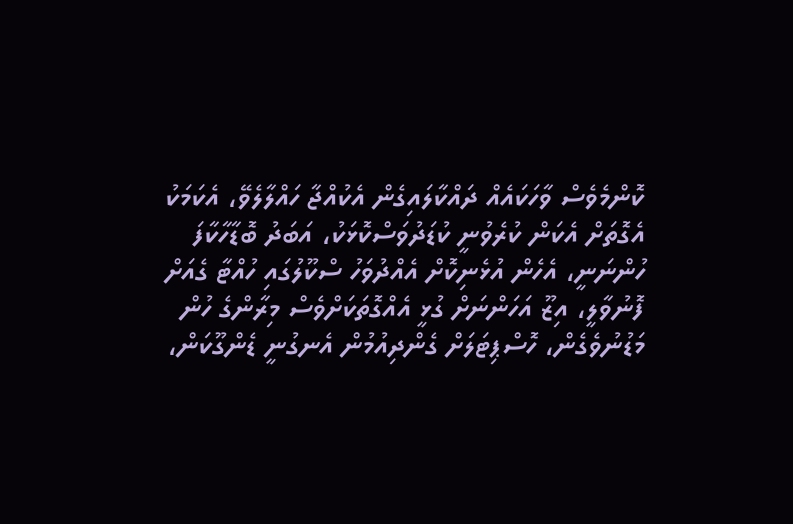ކޮންމެވެސް ވާހަކައެއް ދައްކާލައިގެން އެކުއްޖާ ހައްލާލެވޭ، އެކަމަކު އެގޮތަށް އެކަން ކުރެވުނީ ކުޑަދުވަސްކޮޅަކު، އަބަދު ބޮޑާހާކާފަ ހުންނަނީ، އެހެން އުޅެނިކޮށް އެއްދުވަހު ސްކޫލުގައި ހުއްޓާ ގެއަށް ފޮނުވާލީ، އިޒޫ އަހަންނަށް ގުޅީ އެއްގޮތަކަށްވެސް މިރާންގެ ހުން މަޑުނުވެގެން، ހޮސްޕިޓަލަށް ގެންދިއުމުން އެނގުނީ ޑެންގޫކަން،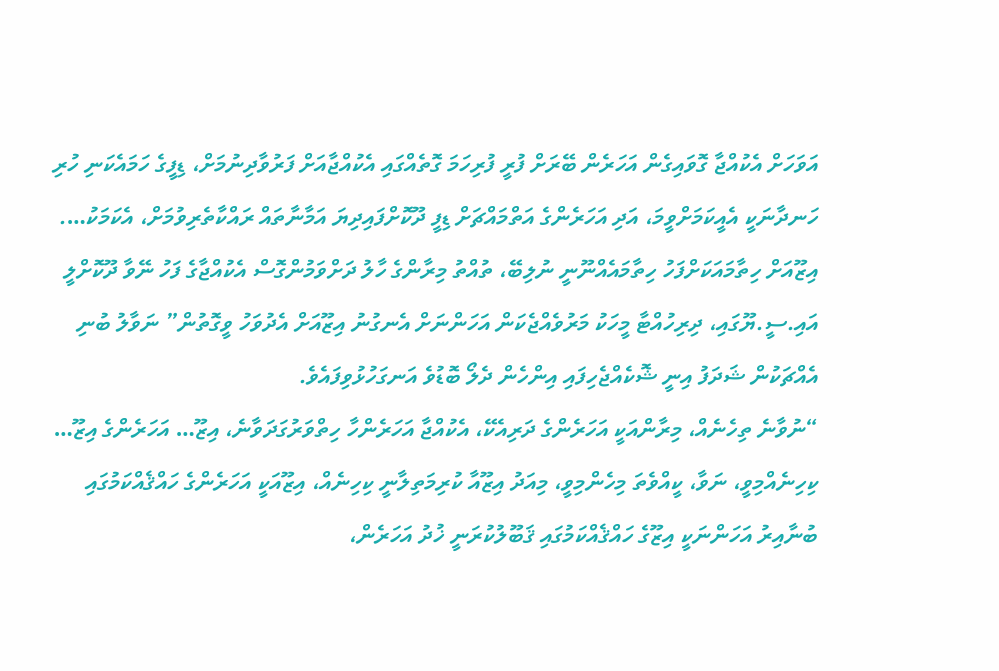އަވަހަށް އެކުއްޖާ ގޮވައިގެން އަހަރެން ބޭރަށް ފުރީ ފުރިހަމަ ގޮތެއްގައި އެކުއްޖާއަށް ފަރުވާދިނުމަށް، ޑިފީގެ ހަމައެކަނި ހުރި ހަނދާނަކީ އެއީކަމަށްވީމަ، އަދި އަހަރެންގެ އަތްމައްޗަށް ޑިފީ ދޫކޮށްފައިދިޔަ އަމާނާތައް ރައްކާތެރިވުމަށް، އެކަމަކު…. އިޒޫއަށް ހިތާމައަކަށްފަހު ހިތާމައެއްނޫނީ ނުލިބޭ، ތުއްތު މިރާންގެ ހާލު ދަށްވަމުންގޮސް އެކުއްޖާގެ ފަހު ނޭވާ ދޫކޮށްލީ އައި.ސީ.ޔޫގައި، ދިރިހުއްޓާ މީހަކު މަރުވެއްޖެކަން އަހަންނަށް އެނގުނު އިޒޫއަށް އެދުވަހު ވީގޮތުން” ނަވާލު ބުނި އެއްޗަކުން ޝަދަފު އިނީ ޝޮކެއްޖެހިފައި އިންހެން ދެލޯ ބޮޑުވެ އަނގަހުޅުވިފައެވެ.
“ނުވާނެ ތިހެނެއް، މިރާންއަކީ އަހަރެންގެ ދަރިއެކޭ، އެކުއްޖާ އަހަރެންހާ ހިތްވަރުގަދަވާނެ، އިޒޫ… އަހަރެންގެ އިޒޫ… ކިހިނެއްމިވީ، ނަވާ، ކީއްވެތަ މިހެންމިވީ، މިއަދު އިޒޫއާ ކުރިމަތިލާނީ ކިހިނެއް، އިޒޫއަކީ އަހަރެންގެ ހައްޤެއްކަމުގައި ބުނާއިރު އަހަންނަކީ އިޒޫގެ ހައްޤެއްކަމުގައި ޤަބޫލުކުރަނީ ޚުދު އަހަރެން،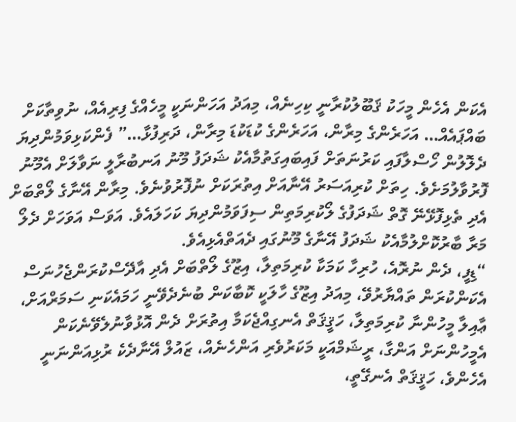އެކަން އެހެން މީހަކު ޤަބޫލުކުރާނީ ކިހިނެއް، މިއަދު އަހަންނަކީ މީހެއްގެ ފިރިއެއް، ނުވިތާކަށް ބައްޕައެއް… އަހަރެންގެ މިރާން، އަހަރެންގެ ކުޑަކުޑަ މިރާން، ދަރިފުޅާ…” ފެންކަޅިވަމުންދިޔަ ދެލޮލުން ހޯސްލާފައި ކަރުނަތަށް ފައިބައިގަތުމާއެކު ޝަދަފު މޫނު އަނބުރާލީ ނަވާލަށް އެމޫނު ފޮރުވާލުމަށެވެ. ހިތަށް ކުރިއަސަރު އޭނާއަށް އިތުރަކަށް ނުފޮރުވުނެވެ. މިރާން އޭނާގެ ލޯތްބަށް އެދި ތެޅިފޮޅޭނޭ ގޮތް ޝަދަފުގެ ލޯކުރިމަތިން ސިފަވަމުންދިޔަ ކަހަލައެވެ. އަވަސް އަވަހަށް ދެލޯ މަރާ ބާރުކޮށްލުމާއެކު ޝަދަފު އޭނާގެ މޫނުގައި ދެއަތްއެޅިއެވެ.
“ޑިފީ، ދެން ނުރޮއެ، ހުރިހާ ކަމަކާ ކުރިމަތިލާ، އިޒޫގެ ލޯތްބަށް އެދި އާދޭސްކުރަންޖެހުނަސް އެކަންކުރަން ތައްޔާރުވޭ، މިއަދު އިޒޫގެ ހާލަކީ ކޮބާކަން ބުނެދެވޭނީ ހަމައެކަނި ސަމަރްއަށް، ޢާއިލާ މީހުންނާ ކުރިމަތިލާ، ހަޤީޤަތް އެނގިއްޖެކަމާ އިތުރަށް ދެން އޮޅުވާނުލެވޭނެކަން އެމީހުންނަށް އަންގާ، ރީޝަމްއަކީ މަކަރުވެރި އަންހެނެއް، ޒައުލް އޭނާދެކެ ރުޅިއަންނަނީ އެހެންވެ، ހަޤީޤަތް އެނގޭތީ،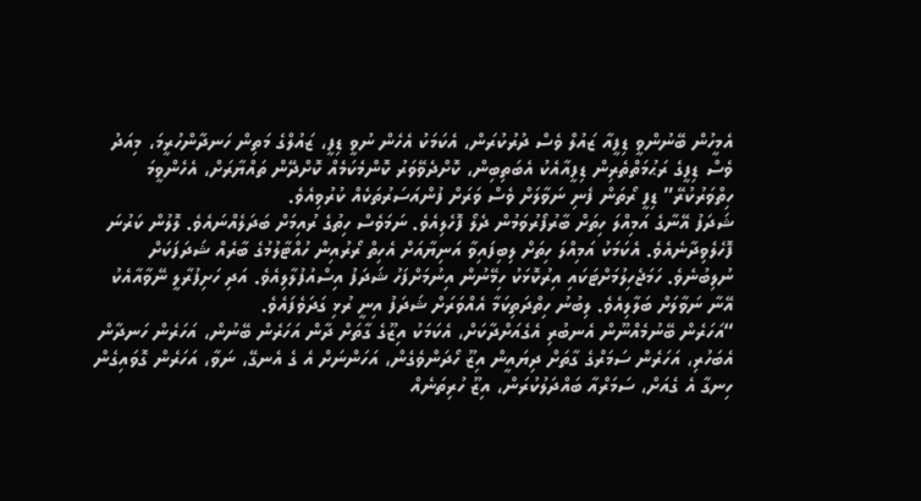އެމީހުން ބޭނުންވީ ޑިފީއާ ޒައުލް ވެސް ދުރުކުރަން، އެކަމަކު އެހެން ނުވީ ޑިފީ، ޒައުލްގެ މަތިން ހަނދާންހުރީމަ، މިއަދު ވެސް ޑިފީގެ ރަޙުމަތްތެރިން ޑިފީއާއެކު އެބަތިބިން، ކޮށްދެވޭވަރު ކޮންމެކަމެއް ކޮށްދޭން ތައްޔާރަށް، އެހެންވީމަ ހިތްވަރުކުރޭ” ޑިފީ ރޯތަން ފެނި ނަވާލަށް ވެސް ވަރަށް ފުންއަސަރުތަކެއް ކުރުވިއެވެ.
ޝަދަފު އޭނާގެ އަމިއްލަ ހިތަށް ބާރުފޯރުވަމުން ދެލޯ ފޮހެލިއެވެ. ނަމަވެސް ހިތުގެ ރުއިމަށް ބަދަލެއްނައެވެ. ލޮލުން ކަރުނަ ފޮހެލެވިދާނެއެވެ. އެކަމަކު އަމިއްލަ ހިތަށް ލިބިފައިވާ އަނިޔާއަށް އެހިތް ރޯރުއިން ހުއްޓާލުމުގެ ބާރެއް ޝަދަފަކަށް ނުލިބުނެވެ. ހަމަޖެހިލުމަށްޓަކައި އިރުކޮޅަކު ހިމޭނުން އިނުމަށްފަހު ޝަދަފު އިސްއުފުލާލިއެވެ. އަދި ހަށިފުރާލީ ނޭވާއާއެކު އޭނާ ނަވާލަށް ބަލާލިއެވެ. ލިބުނު ހިތްދަތިކަމާ އެއްވަރަށް ޝަދަފު އިނީ ރުޅި ގަދަވެފައެވެ.
“އަހަރެން ބޭނުމެއްނޫން އެނބުރި އެގެއަށްދާކަށް، އެކަމަކު އިޒޫގެ ގާތަށް ދާން އަހަރެން ބޭނުން، އަހަރެން ހަނދާން އެބަހުރި، އަހަރެން ސަމަރްގެ ގާތަށް ދިޔައީން އިޒޫ ހޯދަންވެގެން، އަހަންނަށް އެ ގެ އެނގޭ، ނަވާ، އަހަރެން ގޮވައިގެން ހިނގާ އެ ގެއަށް، ސަމަރްއާ ބައްދަލުކުރަން، އިޒޫ ހުރިތަނެއް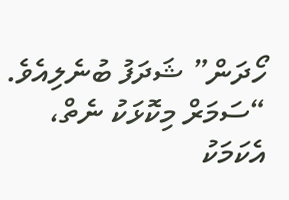ހޯދަން” ޝަދަފު ބުނެލިއެވެ.
“ސަމަރް މިކޮޅަކު ނެތް، އެކަމަކު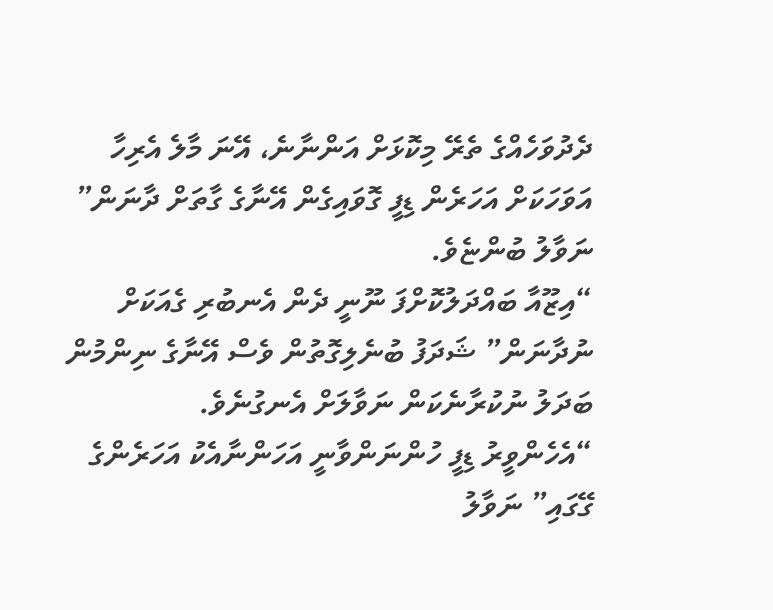ދެދުވަހެއްގެ ތެރޭ މިކޮޅަށް އަންނާނެ، އޭނަ މާލެ އެރިހާ އަވަހަކަށް އަހަރެން ޑިފީ ގޮވައިގެން އޭނާގެ ގާތަށް ދާނަން” ނަވާލު ބުންޏެވެ.
“އިޒޫއާ ބައްދަލުކޮށްފަ ނޫނީ ދެން އެނބުރި ގެއަކަށް ނުދާނަން” ޝަދަފު ބުނެލިގޮތުން ވެސް އޭނާގެ ނިންމުން ބަދަލު ނުކުރާނެކަން ނަވާލަށް އެނގުނެވެ.
“އެހެންވީރު ޑިފީ ހުންނަންވާނީ އަހަންނާއެކު އަހަރެންގެ ގޭގައި” ނަވާލު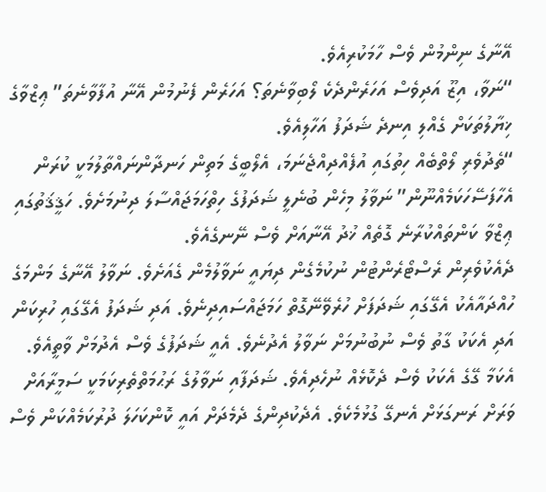އޭނާގެ ނިންމުން ވެސް ހާމަކުރިއެވެ.
“ނަވާ، އިޒޫ އަދިވެސް އަހަރެންދެކެ ލޯބިވާނެތަ؟ އަހަރެން ފެނުމުން އޭނާ އުފާވާނެތަ” ޢިޒްވާގެ ޚިޔާލުތަކަށް ގެއްލި އިނދެ ޝަދަފު އަހާލިއެވެ.
“ތެދުވެރި ލޯތްބެއް ހިތުގައި އުފެއްދިއްޖެނަމަ، އެލޯބީގެ މަތިން ހަނދާންނައްތާލުމަކީ ކުރަން އެހާފަސޭހަކަމެއްނޫން” ނަވާލު މިހެން ބުނެލީ ޝަދަފުގެ ހިތްހަމަޖައްސާލަ ދިނުމަށެވެ. ހަޤީޤަތުގައި ޢިޒްވާ ކަންތައްކުރާނެ ގޮތެއް ޚުދު އޭނާއަށް ވެސް ނޭނގެއެވެ.
ދެއެކުވެރިން ރެސްޓޯރެންޓުން ނުކުމެގެން ދިޔައީ ނަވާލުމެން ގެއަށެވެ. ނަވާލު އޭނާގެ މަންމަގެ ހުއްދައާއެކު އެގޭގައި ޝަދަފަށް ހުރެވޭނޭގޮތް ހަމަޖައްސައިދިނެވެ. އަދި ޝަދަފު އެގޭގައި ހުރިކަން އަދި އެކަކު ގާތު ވެސް ނުބުނުމަށް ނަވާލު އެދުނެވެ. އެއީ ޝަދަފުގެ ވެސް އެދުމަށް ވާތީއެވެ. އެކަމާ ގޭގެ އެކަކު ވެސް ދެކޮޅެއް ނުހެދިއެވެ. ޝަދަފާއި ނަވާލުގެ ރަޙުމަތްތެރިކަމަކީ ސަމީރާއަށް ވަރަށް ރަނގަޅަށް އެނގޭ ގުޅުމެކެވެ. އެދެކުދިންގެ ދެމެދަށް އައީ ކޮންކަހަލަ ދުރުކަމެއްކަން ވެސް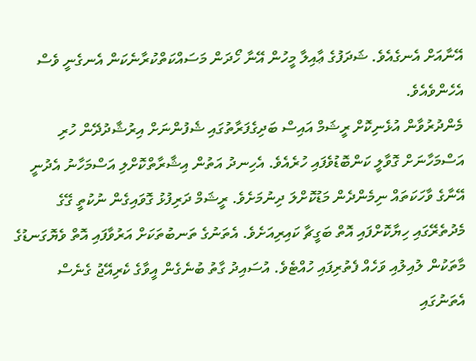އޭނާއަށް އެނގެއެވެ. ޝަދަފުގެ ޢާއިލާ މީހުން އޭނާ ހޯދަން މަސައްކަތްކުރާނެކަން އެނގެނީ ވެސް އެހެންވެއެވެ.
މެންދުރުވާން އުޅެނިކޮށް ރީޝަމް އައިސް ބަދިގެފަރާތުގައި ޝެފުންނަށް އިރުޝާދުދޭން ހުރި އަސްމަހާނަށް ގޮވާލީ ކަންބޮޑުވެފައި ހުރެއެވެ. އެހިނދު އަތުން އިޝާރާތްކޮށްލި އަސްމަހާނު އެދުނީ އޭނާގެ ވާހަކަތައް ނިމެންދެން މަޑުކޮށްލަ ދިނުމަށެވެ. ރީޝަމް ދަރިފުޅު ގޮވައިގެން ނުކުތީ ގޭގެ މެދުތެރޭގައި ހިޔާކޮށްފައި އޮތް ބަގީޗާ ކައިރިއަށެވެ. އެތަނުގެ ތަނބުތަކަށް އަރުވާފައި އޮތް ވެޔޮގަނޑުގެ މާތަކުން ލުއިލުއި ވަހެއް ފެތުރިފައި ހުއްޓެވެ. އުސައިދު ގާތު ބުނެގެން އީވާގެ ކެރިއޭޖު ގެނެސް އެތަނުގައި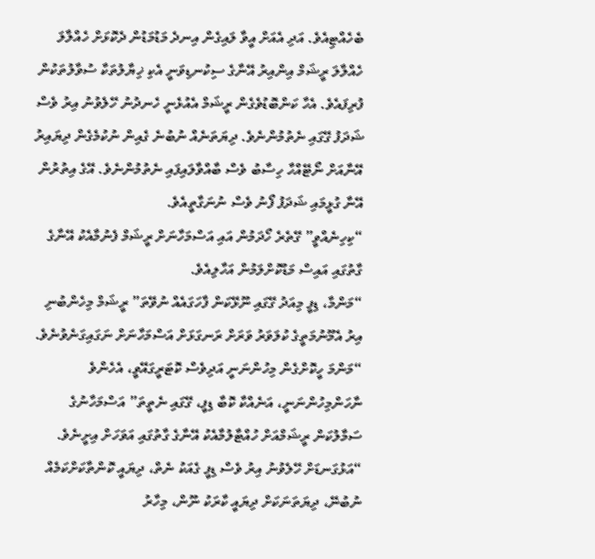ބެހެއްޓިއެވެ. އަދި އެއަށް އީވާ ލައިގެން އިނދެ މަޑުމަޑުން ދެކޮޅަށް ހެއްލާލަ ހެއްލާލަ ރީޝަމް އިންއިރު އޭނާގެ ސިކުނޑިވަނީ އެކި ޚިޔާލުތަކާ ސުވާލުތަކުން ފުރިފައެވެ. އެހާ ކަންބޮޑުވެގެން ރީޝަމް އެއުޅެނީ ހެނދުނު ހޭލެވުނު އިރު ވެސް ޝަދަފު ގޭގައި ނެތުމުންނެވެ. ދިޔަތަނެއް ނުބުނެ ގެއިން ނުކުމެގެން ދިޔައިރު އޭނާއަށް ނޯޓޭއްހާ ހިސާބު ވެސް ބާއްވާލައިފައި ނެތުމުންނެވެ. އޭގެ އިތުރުން އޭނާ ގުޅީމައި ޝަދަފު ފޯނު ވެސް ނުނަގާތީއެވެ.
“ކިހިނެއްވީ” ގޭތެރެ ހޯދަމުން އައި އަސްމަހާނަށް ރީޝަމް ފެނުމާއެކު އޭނާގެ ގާތުގައި އައިސް މަޑުކޮށްލަމުން އަހާލިއެވެ.
“މަންމާ، ޑިފީ މިއަދު ގޭގައި ނޫޅޭކަން ފާހަގައެއް ނުވޭތަ” ރީޝަމް މިހެންބުނި އިރު އެމޫނުމަތީގެ ކުލަވަރު ވަރަށް ރަނގަޅަށް އަސްމަހާނަށް ނަގައިގަނެވުނެވެ.
“މަންމަ ހީކޮށްގެން މިހުންނަނީ އަދިވެސް ކޮޓަރީގައޭވީ، އެހެންވެ ނާހަންމިހުންނަނީ، އަނެއްކާ ކޮބާ ޑިފީ، ގޭގައި ނެތީތަ” އަސްމަހާނުގެ ސަމާލުކަން ރީޝަމްއަށް ހުއްޓާލުމާއެކު އޭނާގެ ގާތުގައި އަވަހަށް އިށީނެވެ.
“އަޅުގަނޑަށް ހޭލެވުނު އިރު ވެސް ޑިފީ ގެއަކު ނެތް، ދިޔައީ ކޮންތާކަށްކަމެއް ނުބުނޭ، ދިޔަތަނަކަށް ދިޔައީ ކާރަކު ނޫން، މިހާރު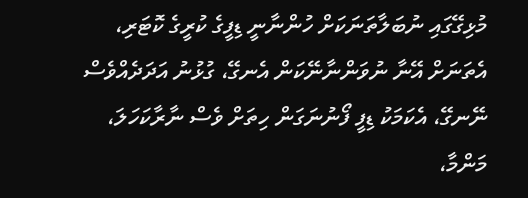މުޅިގޭގައި ނުބަލާތަނަކަށް ހުންނާނީ ޑިފީގެ ކުރީގެ ކޮޓަރި، އެތަނަށް އޭނާ ނުވަންނާނޭކަން އެނގޭ، ގުޅުނު އަދަދެއްވެސް ނޭނގޭ، އެކަމަކު ޑިފީ ފޯނުނަގަން ހިތަށް ވެސް ނާރާކަހަލަ، މަންމާ،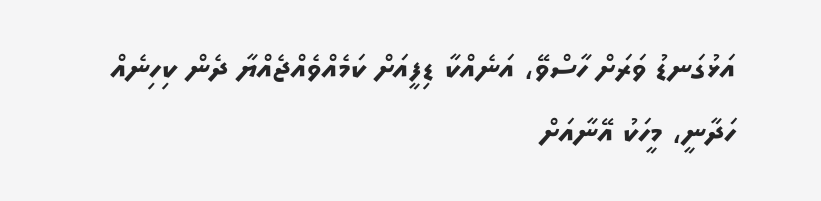އަޅުގަނޑު ވަރަށް ހާސްވޭ، އަނެއްކާ ޑިފީއަށް ކަމެއްވެއްޖެއްޔާ ދެން ކިހިނެއް ހަދާނީ، މީހަކު އޭނާއަށް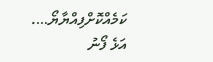ކަމެއްކޮށްފިއްޔާޔޯ…. އަޅެ ފޯނު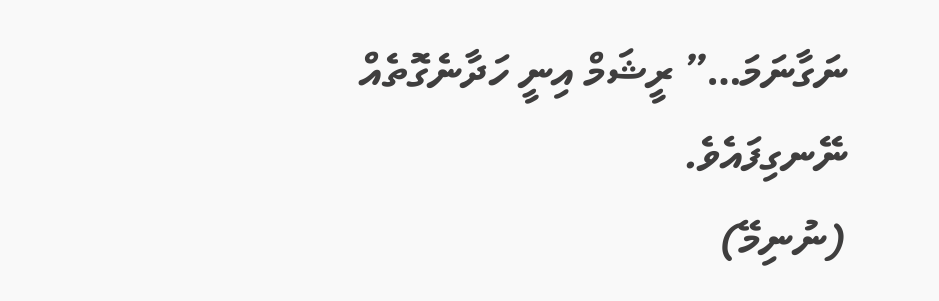ނަގާނަމަ…” ރީޝަމް އިނީ ހަދާނެގޮތެއް ނޭނގިފައެވެ.
(ނުނިމޭ)